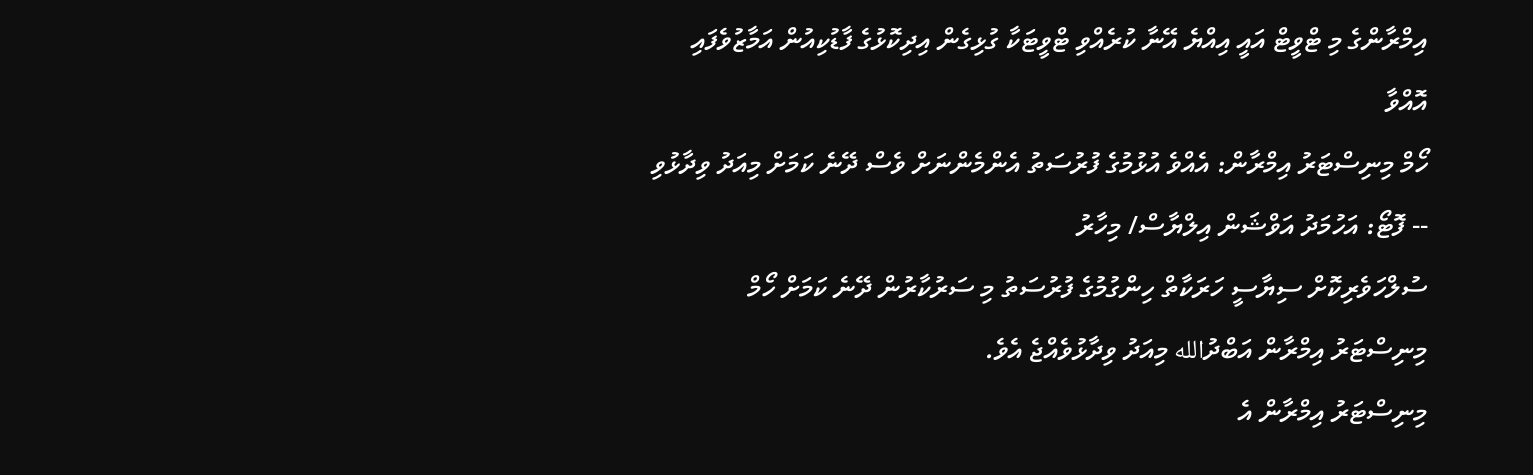އިމްރާންގެ މި ޓްވީޓް އައީ އިއްޔެ އޭނާ ކުރެއްވި ޓްވީޓަކާ ގުޅިގެން އިދިކޮޅުގެ ފާޑުކިއުން އަމާޒުވެފައި އޮއްވާ
ހޯމް މިނިސްޓަރު އިމްރާން: އެއްވެ އުޅުމުގެ ފުރުސަތު އެންމެންނަށް ވެސް ދޭނެ ކަމަށް މިއަދު ވިދާޅުވި -- ފޮޓޯ: އަހުމަދު އަވްޝަން އިލްޔާސް/ މިހާރު
ސުލްހަވެރިކޮށް ސިޔާސީ ހަރަކާތް ހިންގުމުގެ ފުރުސަތު މި ސަރުކާރުން ދޭނެ ކަމަށް ހޯމް މިނިސްޓަރު އިމްރާން އަބްދުالله މިއަދު ވިދާޅުވެއްޖެ އެވެ.
މިނިސްޓަރު އިމްރާން އެ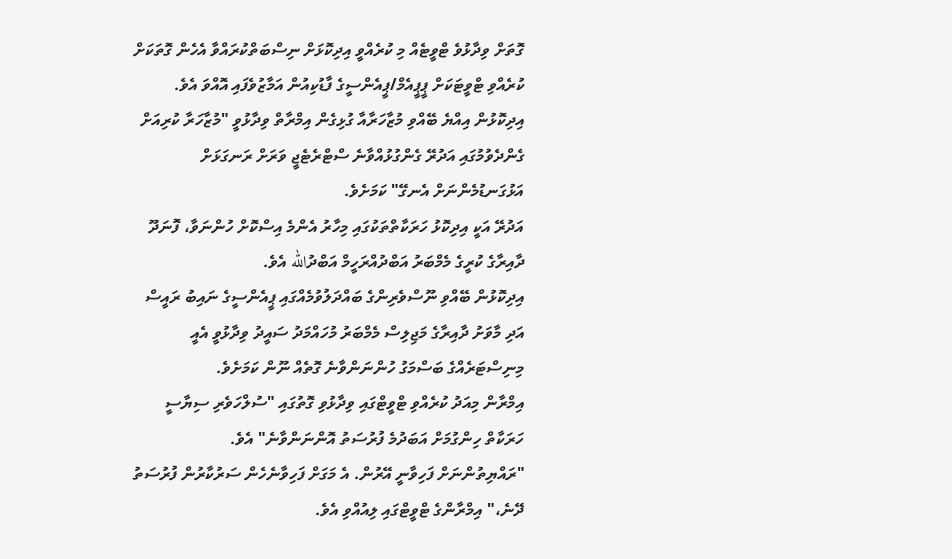ގޮތަށް ވިދާޅުވެ ޓްވީޓެއް މި ކުރެއްވީ އިދިކޮޅަށް ނިސްބަތްކުރައްވާ އެހެން ގޮތަކަށް ކުރެއްވި ޓްވީޓަކަށް ޕީޕީއެމް/ޕީއެންސީގެ ފާޑުކިއުން އަމާޒުވެފައި އޮއްވަ އެވެ.
އިދިކޮޅުން އިއްޔެ ބޭއްވި މުޒާހަރާއާ ގުޅިގެން އިމްރާތް ވިދާޅުވީ "މުޒާހަރާ ކުރިއަށް ގެންދެވުމުގައި އަދުރޭ ގެންގުޅުއްވާނެ ސްޓްރެޓެޖީ ވަރަށް ރަނގަޅަށް އަޅުގަނޑުމެންނަށް އެނގޭ" ކަމަށެވެ.
އަދުރޭ އަކީ އިދިކޮޅު ހަރަކާތްތަކުގައި މިހާރު އެންމެ އިސްކޮށް ހުންނަވާ، ފޮނަދޫ ދާއިރާގެ ކުރީގެ މެމްބަރު އަބްދުއްރަހީމް އަބްދުالله އެވެ.
އިދިކޮޅުން ބޭއްވި ނޫސްވެރިންގެ ބައްދަލުވުމެއްގައި ޕީއެންސީގެ ނައިބު ރައީސް އަދި މާވަށު ދާއިރާގެ މަޖިލިސް މެމްބަރު މުހައްމަދު ސައީދު ވިދާޅުވީ އެއީ މިނިސްޓަރެއްގެ ބަސްމަގު ހުންނަންވާނެ ގޮތެއް ނޫން ކަމަށެވެ.
އިމްރާން މިއަދު ކުރެއްވި ޓްވީޓްގައި ވިދާޅުވި ގޮތުގައި "ސުލްހަވެރި ސިޔާސީ ހަރަކާތް ހިންގުމަށް އަބަދުމެ ފުރުސަތު އޮންނަންވާނެ" އެވެ.
"ރައްޔިތުންނަށް ފަހިވާނީ އޭރުން. އެ މަގަށް ފަހިވާނެހެން ސަރުކާރުން ފުރުސަތު ދޭނެ،" އިމްރާންގެ ޓްވީޓްގައި ލިއުއްވި އެވެ.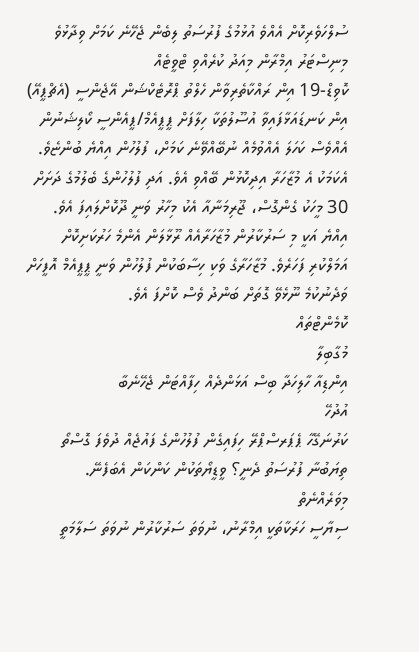ސުލްހަވެރިކޮށް އެއްވެ އުޅުމުގެ ފުރުސަތު ލިބެން ޖެހޭނެ ކަމަށް ވިދާޅުވެ މިނިސްޓަރު އިމްރާން މިއަދު ކުރެއްވި ޓްވީޓެއް
ކޮވިޑް-19 އިން ރައްކާތެރިވާން ހެލްތު ޕްރޮޓެކްޝަން އޭޖެންސީ (އެޗްޕީއޭ) އިން ކަނޑައަޅާފައިވާ އުސޫލުތަކާ ހިލާފަށް ޕީޕީއެމް/ޕީއެންސީ ކޯލިޝަނުން އެއްވެސް ކަހަލަ އެއްވުމެއް ނުބޭއްވޭނެ ކަމަށް، ފުލުހުން އިއްޔެ ބުންޏެވެ. އެކަމަކު އެ މުޒާހަރާ އިދިކޮޅުން ބޭއްވި އެވެ. އަދި ފުލުހުންގެ ބެލުމުގެ ދަށަށް 30 މީހަކު ގެންގޮސް، ޖޫރިމަނާއާ އެކު މިހާރު ވަނީ ދޫކޮށްލައިފަ އެވެ.
އިއްޔެ އަކީ މި ސަރުކާރުން މުޒާހަރާއެއް ރޫޅާލަން އެންމެ ހަރުކަށިކޮށް އަމަލްކުރި ފަހަރެވެ. މުޒާހަރާގެ ވަކި ހިސާބަކުން ފުލުހުން ވަނީ ޕީޕީއެމް އޮފީހަށް ވަދެނުކުމެ ނޫޅެވޭ ގޮތަށް ބަންދު ވެސް ކޮށްފަ އެވެ.
ކޮމެންޓްތައް
މުގާބިލާ
އިންޑިއާ ހާލިހަދާ ބިސް އަޅަންދެއް ހިފާއްޓަން ޖެހޭނެބާ
އުދުހޭ
ކަރުނަގޭހާ ޕެޕަރސްޕްރޭ ހިފައިގެން ފުލުހުންގެ ފައުޖެއް ދުވެފަ ގޮސްތޯ ތިޔަބުނާ ފުރުސަތު ދެނީ؟ ވީޑީޔޯތަކުން ކަންކަން އެބަފެނޭ.
މިވަރެއްނެތް
ސިޔާސީ ހަރަކާތަކީ އިމްރާނު، ނުވަތަ ސަރުކާރުން ނުވަތަ ސަލާމަތީ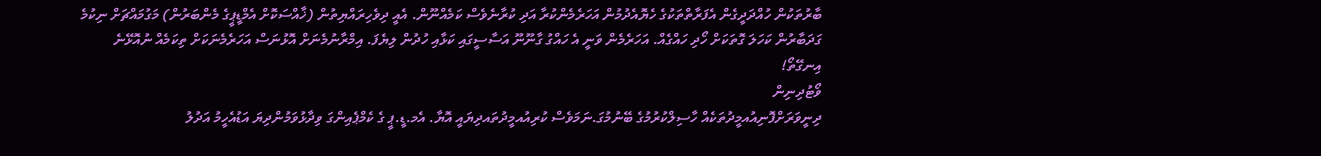ބާރުތަކުން ހުއްދަދީގެން އެފަރާތްތަކުގެ ހެޔޮއެދުމުން އަހަރެމެންކުރާ އަދި ކުރާނެވެސް ކަމެއްނޫން. އެއީ ދިވެހިރައްޔިތުން (ޚާއްސަކޮށް އެމްޑީޕީގެ މެންބަރުން) މަގުމައްޗަށް ނިކުމެ ގަދަބާރުން ކަހަލަ ގޮތަކަށް ހޯދި ހައްގެއް. އަހަރެމެން ވަނީ އެ ހައްގު ގާނޫނޫ އަސާސީގައި ކަޅާއި ހުދުން ލިޔެފަ. އިމްރާނުމެނަށް އޮޅުނަސް އަހަރެމެނަކަށް ތިކަމެއް ނުއޮޅޭނެ އިނގޭތޯ!
ވޯޓުދިނިން
ދިނީވަރަށްފޮނިއުއމީދުތަކެއް ހާސިލްކުރުމުގެ ބޭނުމުގަ.ނަމަވެސް ކުރިއުއމީދުތައދިޔައީ އޮޔާ. އެމ.ޑީ.ޕީ ގެ ކެމްޕެއިންގަ ވިދާޅުވަމުންދިޔަ އަޑުއެހީމު އަދުލު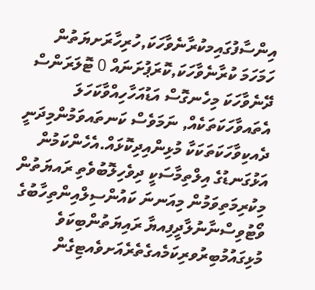އިންސާފުގައިމކުރާނެވާހަކަ,ހުރިހާރަށޔަތުން ހަމަހަމަ ކުރާނެވާހަކަ,ކޮރަޕުށަނައް 0 ޓޮލަރަންސް ދޭނެވާހަކަ މިހެނގޮސް އަޑުއަހާހިއްވާކަހަލަ އެތައވާހަކަތަކެއް, ނަމަވެސް ކަނތައވަމުންމިދަނީ ދެއކިވާހަކަތަކަކާ މުޅިންއިދިކޮޅައް.އެހެންކަމުން އަޅުގަނޑުގެ އިލްތިމާސަކީ ދިވެހިލޮބުވެތި ރައޔަތުން މިކުރިމަތިވަމުން މިއަނނަ ކައުންސިލްއިންތިހާބުގެ ވޯޓުވިސްނާނުލާދީފިއޔާ ރައިޔަތުންބިކަވެ މުޅިގައުމުބިރުވރިކަމެއގެތެރެއަށވެއޓިގެން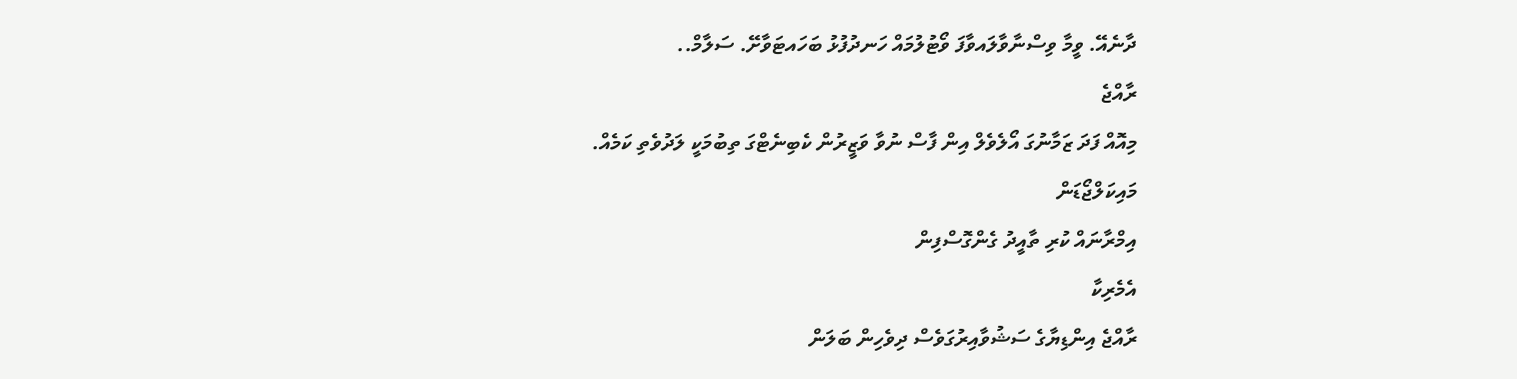ދާނެއޭ. ވީމާ ވިސްނާވާލައވާފަ ވޯޓުލުމައް ހަނދުފުޅު ބަހައޓަވާށޭ. ސަލާމް..
ރާއްޖެ
މިއޮއް ފަދަ ޒަމާނުގަ އޯލެވެލް އިން ފާސް ނުވާ ވަޒީރުން ކެބިނެޓްގަ ތިބުމަކީ ލަދުވެތި ކަމެއް.
މައިކަލްޖޯޑަން
އިމްރާނައް ކުރި ތާއީދު ގެންގޮސްފިން
އެމެރިކާ
ރާއްޖެ އިންޑިޔާގެ ސަޝުވާއިރުގަވެސް ދިވެހިން ބަލަން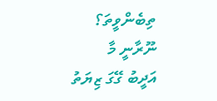ތިބެންވީތަ؟
ނޫރާނީ މާ
އަދީބު ގޭގަ ޒިޔަތު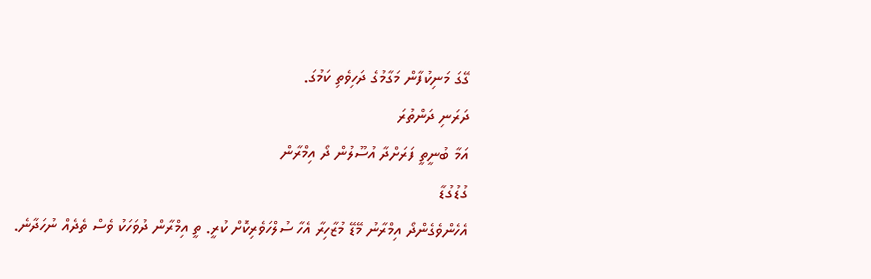ގޭގަ މަނިކުފާން މަގާމުގެ ދަހިވެތި ކަމުގަ.
ދަރަނި ދަންތުރަ
އަމާ ބުނީތީ ފަރަށްދާ އުސޫލުން ދޯ އިމްރާން
ގުޑުގުޑާ
އެހެންވެގެންދޯ އިމްރާނު މޭޑޭ މުޒާހިރާ އެހާ ސުލްހަވެރިކޮށް ކުރީ. ތީ އިމްރާން ދުވަހަކު ވެސް ތެދެއް ނުހަދާނެ.